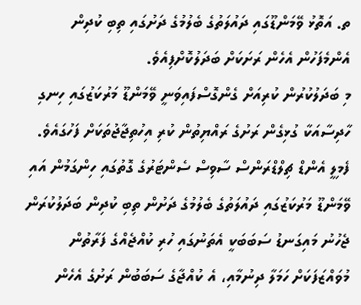ތ. އަތޮޅު ވޭމަންޑޫގައި ދައުލަތުގެ ބެލުމުގެ ދަށުގައި ތިބި ކުދިން އެންމެފަހުން އެހެން ރަށަކަށް ބަދަލުކޮށްފިއެވެ.
މި ބަދަލުކުރުން ކުރިއަށް ގެންގޮސްފައިވަނީ ވޭމަންޑޫ މަރުކަޒުގައި ހިނގި ހާދިސާއަކާ ގުޅިގެން ރަށުގެ ރައްޔިތުން ކުރި އިހުތިޖާޖުތަކަށް ފަހުގައެވެ.
ފެމިލީ އެންޑް ޗިލްޑްރަންސް ސާވިސް ސެންޓަރުގެ ގޮތުގައި ހިންގަމުން އައި ވޭމަންޑޫ މަރުކަޒުގައި ދައުލަތުގެ ބެލުމުގެ ދަށުން ތިބި ކުދިން ބަދަލުކުރަން ޖެހުނު މައިގަނޑު ސަބަބަކީ އެތަނުގައި ހުރި ކުއްޖެއްގެ ފަރާތުން މުވައްޒަފަކަށް ހަމަލާ ދިނުމާއި، އެ ކުއްޖާގެ ސަބަބުން ރަށުގެ އެހެން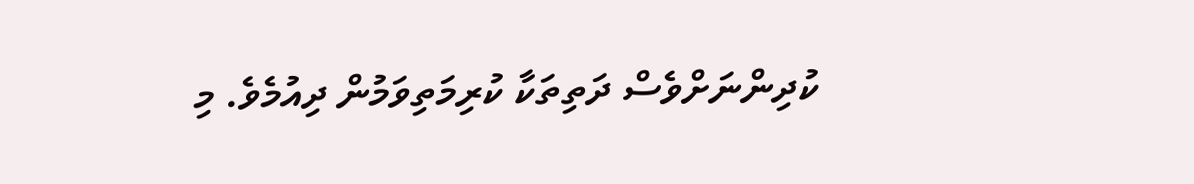ކުދިންނަށްވެސް ދަތިތަކާ ކުރިމަތިވަމުން ދިއުމެވެ. މި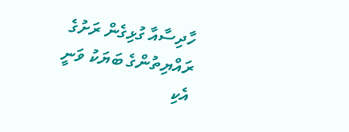ހާދިސާއާ ގުޅިގެން ރަށުގެ ރައްޔިތުންގެ ބަޔަކު ވަނީ އެކި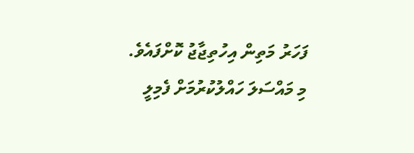ފަހަރު މަތިން އިހުތިޖާޖު ކޮށްފައެވެ.
މި މައްސަލަ ހައްލުކުރުމަށް ފެމިލީ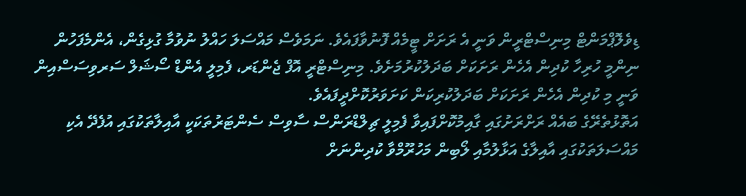ޑިވެލޮޕްމަންޓް މިނިސްޓްރީން ވަނީ އެ ރަށަށް ޓީމެއް ފޮނުވާފައެވެ. ނަމަވެސް މައްސަލަ ހައްލު ނުވުމާ ގުޅިގެން، އެންމެފަހުން ނިންމީ ހުރިހާ ކުދިން އެހެން ރަށަކަށް ބަދަލުކުރުމަށެވެ. މިނިސްޓްރީ އޮފް ޖެންޑަރ، ފެމިލީ އެންޑް ސޯޝަލް ސަރވިސަސްއިން ވަނީ މި ކުދިން އެހެން ރަށަކަށް ބަދަލުކުރިކަން ކަށަވަރުކޮށްދީފައެވެ.
އަތޮޅުތެރޭގެ ބައެއް ރަށްރަށުގައި ގާއިމުކޮށްފައިވާ ފެމިލީ ޗިލްޑްރަންސް ސާވިސް ސެންޓަރުތަކަކީ އާއިލާތަކުގައި އުފެދޭ އެކި މައްސަލަތަކުގައި އާއިލާގެ އަޅާލުމާއި ލޯބިން މަހުރޫމްވާ ކުދިންނަށް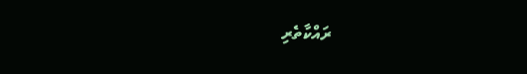ރައްކާތެރި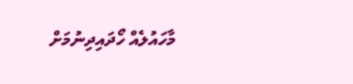މާހައުލެއް ހޯދައިދިނުމަށް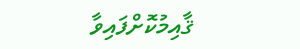ޤާއިމުކޮށްފައިވާ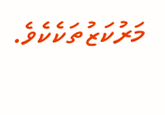މަރުކަޒުތަކެކެވެ.